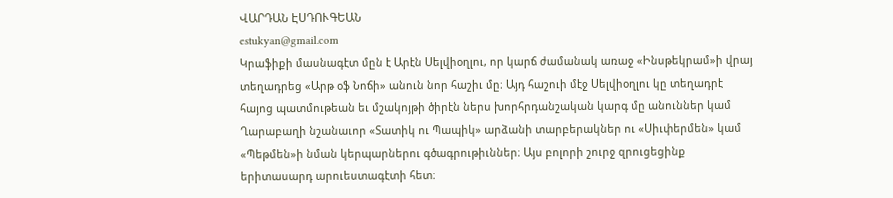ՎԱՐԴԱՆ ԷՍԴՈՒԳԵԱՆ
estukyan@gmail.com
Կրաֆիքի մասնագէտ մըն է Արէն Սելվիօղլու, որ կարճ ժամանակ առաջ «Ինսթեկրամ»ի վրայ տեղադրեց «Արթ օֆ Նոճի» անուն նոր հաշիւ մը։ Այդ հաշուի մէջ Սելվիօղլու կը տեղադրէ հայոց պատմութեան եւ մշակոյթի ծիրէն ներս խորհրդանշական կարգ մը անուններ կամ Ղարաբաղի նշանաւոր «Տատիկ ու Պապիկ» արձանի տարբերակներ ու «Սիւփերմեն» կամ «Պեթմեն»ի նման կերպարներու գծագրութիւններ։ Այս բոլորի շուրջ զրուցեցինք երիտասարդ արուեստագէտի հետ։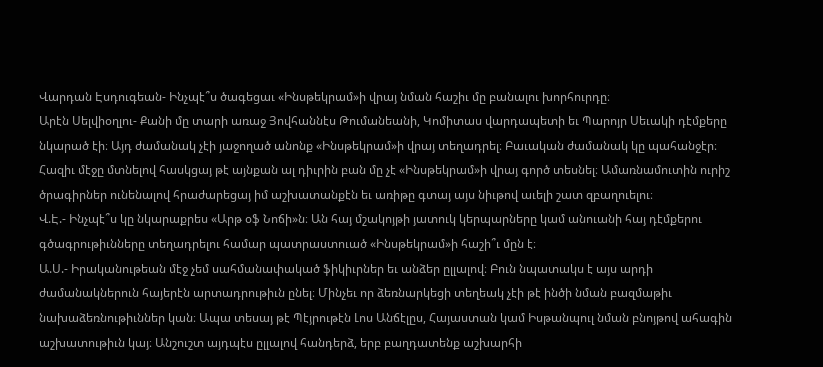Վարդան Էսդուգեան- Ինչպէ՞ս ծագեցաւ «Ինսթեկրամ»ի վրայ նման հաշիւ մը բանալու խորհուրդը։
Արէն Սելվիօղլու- Քանի մը տարի առաջ Յովհաննէս Թումանեանի, Կոմիտաս վարդապետի եւ Պարոյր Սեւակի դէմքերը նկարած էի։ Այդ ժամանակ չէի յաջողած անոնք «Ինսթեկրամ»ի վրայ տեղադրել։ Բաւական ժամանակ կը պահանջէր։ Հազիւ մէջը մտնելով հասկցայ թէ այնքան ալ դիւրին բան մը չէ «Ինսթեկրամ»ի վրայ գործ տեսնել։ Ամառնամուտին ուրիշ ծրագիրներ ունենալով հրաժարեցայ իմ աշխատանքէն եւ առիթը գտայ այս նիւթով աւելի շատ զբաղուելու։
Վ.Է.- Ինչպէ՞ս կը նկարաքրես «Արթ օֆ Նոճի»ն։ Ան հայ մշակոյթի յատուկ կերպարները կամ անուանի հայ դէմքերու գծագրութիւնները տեղադրելու համար պատրաստուած «Ինսթեկրամ»ի հաշի՞ւ մըն է։
Ա.Ս.- Իրականութեան մէջ չեմ սահմանափակած ֆիկիւրներ եւ անձեր ըլլալով։ Բուն նպատակս է այս արդի ժամանակներուն հայերէն արտադրութիւն ընել։ Մինչեւ որ ձեռնարկեցի տեղեակ չէի թէ ինծի նման բազմաթիւ նախաձեռնութիւններ կան։ Ապա տեսայ թէ Պէյրութէն Լոս Անճէլըս, Հայաստան կամ Իսթանպուլ նման բնոյթով ահագին աշխատութիւն կայ։ Անշուշտ այդպէս ըլլալով հանդերձ, երբ բաղդատենք աշխարհի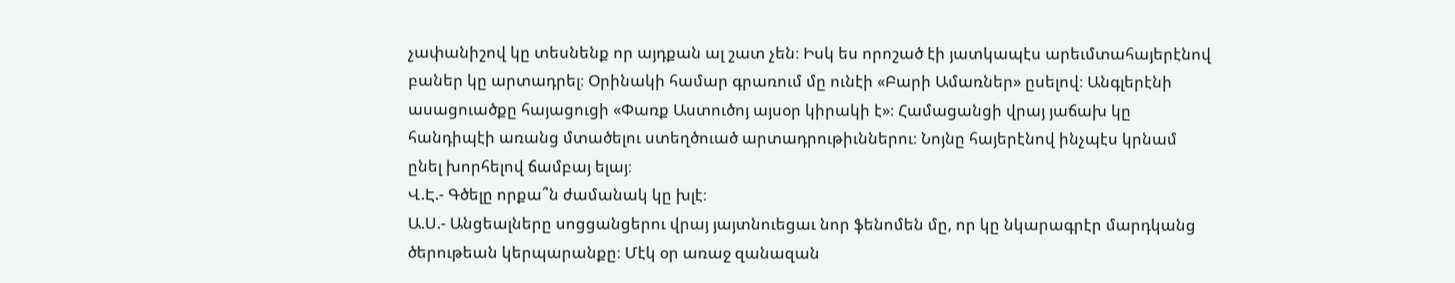չափանիշով կը տեսնենք որ այդքան ալ շատ չեն։ Իսկ ես որոշած էի յատկապէս արեւմտահայերէնով բաներ կը արտադրել։ Օրինակի համար գրառում մը ունէի «Բարի Ամառներ» ըսելով։ Անգլերէնի ասացուածքը հայացուցի «Փառք Աստուծոյ այսօր կիրակի է»։ Համացանցի վրայ յաճախ կը հանդիպէի առանց մտածելու ստեղծուած արտադրութիւններու։ Նոյնը հայերէնով ինչպէս կրնամ ընել խորհելով ճամբայ ելայ։
Վ.Է.- Գծելը որքա՞ն ժամանակ կը խլէ։
Ա.Ս.- Անցեալները սոցցանցերու վրայ յայտնուեցաւ նոր ֆենոմեն մը, որ կը նկարագրէր մարդկանց ծերութեան կերպարանքը։ Մէկ օր առաջ զանազան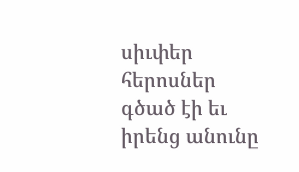սիւփեր հերոսներ գծած էի եւ իրենց անունը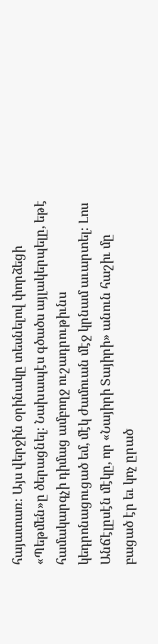հայատառ։ Այս վերջին օրինակը տեսնելով փորձեցի «Պեթմեն»ը ծերացնել։ Նախապէս գծածս այլակերպելը, եթէ համակարգչի դիմաց ամբողջ ուշադրութիւնս կեդրոնացուցած եմ, մէկ ժամուան մէջ կրնամ աւարտել։ Լոս Անճէլըսէն մէկը, որ «Նայիրի Տայիրի» անուն հաշիւ մը բացած էր եւ կոչ ըրած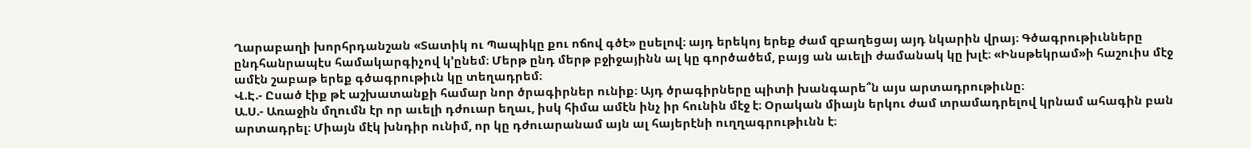Ղարաբաղի խորհրդանշան «Տատիկ ու Պապիկը քու ոճով գծէ» ըսելով։ այդ երեկոյ երեք ժամ զբաղեցայ այդ նկարին վրայ։ Գծագրութիւնները ընդհանրապէս համակարգիչով կ՚ընեմ։ Մերթ ընդ մերթ բջիջայինն ալ կը գործածեմ, բայց ան աւելի ժամանակ կը խլէ։ «Ինսթեկրամ»ի հաշուիս մէջ ամէն շաբաթ երեք գծագրութիւն կը տեղադրեմ։
Վ.Է.- Ըսած էիք թէ աշխատանքի համար նոր ծրագիրներ ունիք։ Այդ ծրագիրները պիտի խանգարե՞ն այս արտադրութիւնը։
Ա.Ս.- Առաջին մղումն էր որ աւելի դժուար եղաւ, իսկ հիմա ամէն ինչ իր հունին մէջ է։ Օրական միայն երկու ժամ տրամադրելով կրնամ ահագին բան արտադրել։ Միայն մէկ խնդիր ունիմ, որ կը դժուարանամ այն ալ հայերէնի ուղղագրութիւնն է։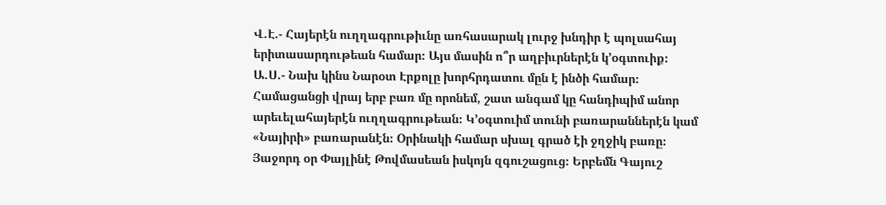Վ.Է.- Հայերէն ուղղագրութիւնը առհասարակ լուրջ խնդիր է պոլսահայ երիտասարդութեան համար։ Այս մասին ո՞ր աղբիւրներէն կ՚օգտուիք։
Ա.Ս.- Նախ կինս Նարօտ Էրքոլը խորհրդատու մըն է ինծի համար։ Համացանցի վրայ երբ բառ մը որոնեմ, շատ անգամ կը հանդիպիմ անոր արեւելահայերէն ուղղագրութեան։ Կ՚օգտուիմ տունի բառարաններէն կամ «Նայիրի» բառարանէն։ Օրինակի համար սխալ գրած էի ջղջիկ բառը։ Յաջորդ օր Փայլինէ Թովմասեան իսկոյն զգուշացուց։ Երբեմն Գայուշ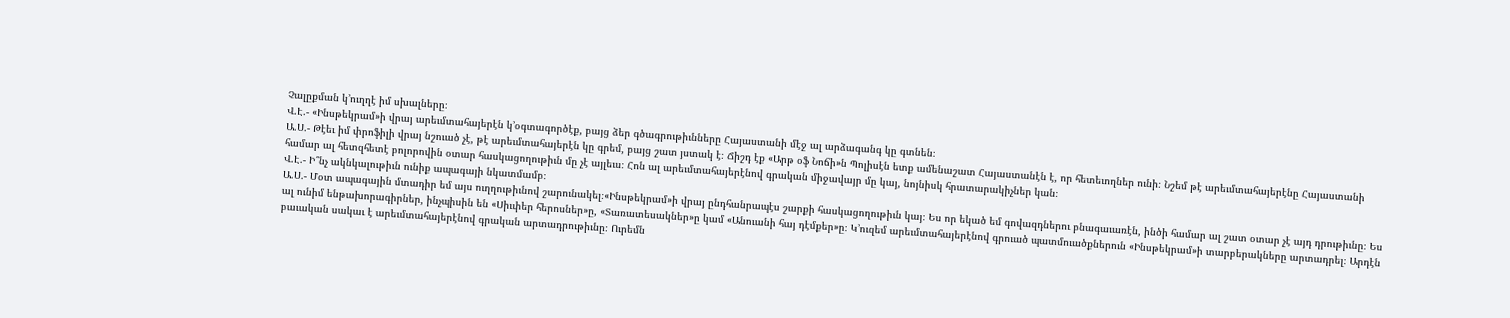Չալըքման կ՚ուղղէ իմ սխալները։
Վ.Է.- «Ինսթեկրամ»ի վրայ արեւմտահայերէն կ՚օգտագործէք, բայց ձեր գծագրութիւնները Հայաստանի մէջ ալ արձագանգ կը գտնեն։
Ա.Ս.- Թէեւ իմ փրոֆիլի վրայ նշուած չէ, թէ արեւմտահայերէն կը գրեմ, բայց շատ յստակ է։ Ճիշդ էք «Արթ օֆ Նոճի»ն Պոլիսէն ետք ամենաշատ Հայաստանէն է, որ հետեւողներ ունի։ Նշեմ թէ արեւմտահայերէնը Հայաստանի համար ալ հետզհետէ բոլորովին օտար հասկացողութիւն մը չէ այլեւս։ Հոն ալ արեւմտահայերէնով գրական միջավայր մը կայ, նոյնիսկ հրատարակիչներ կան։
Վ.Է.- Ի՞նչ ակնկալութիւն ունիք ապագայի նկատմամբ։
Ա.Ս.- Մօտ ապագային մտադիր եմ այս ուղղութիւնով շարունակել։«Ինսթեկրամ»ի վրայ ընդհանրապէս շարքի հասկացողութիւն կայ։ Ես որ եկած եմ գովազդներու բնագաւառէն, ինծի համար ալ շատ օտար չէ այդ դրութիւնը։ Ես ալ ունիմ ենթախորագիրներ, ինչպիսին են «Սիւփեր հերոսներ»ը, «Տառատեսակներ»ը կամ «Անուանի հայ դէմքեր»ը։ Կ՚ուզեմ արեւմտահայերէնով գրուած պատմուածքներուն «Ինսթեկրամ»ի տարբերակները արտադրել։ Արդէն բաւական սակաւ է արեւմտահայերէնով գրական արտադրութիւնը։ Ուրեմն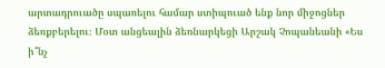արտադրուածը սպառելու համար ստիպուած ենք նոր միջոցներ ձեռքբերելու։ Մօտ անցեալին ձեռնարկեցի Արշակ Չոպանեանի «Ես ի՞նչ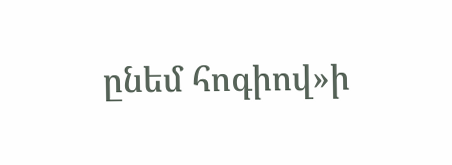ընեմ հոգիով»ի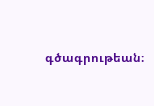գծագրութեան։